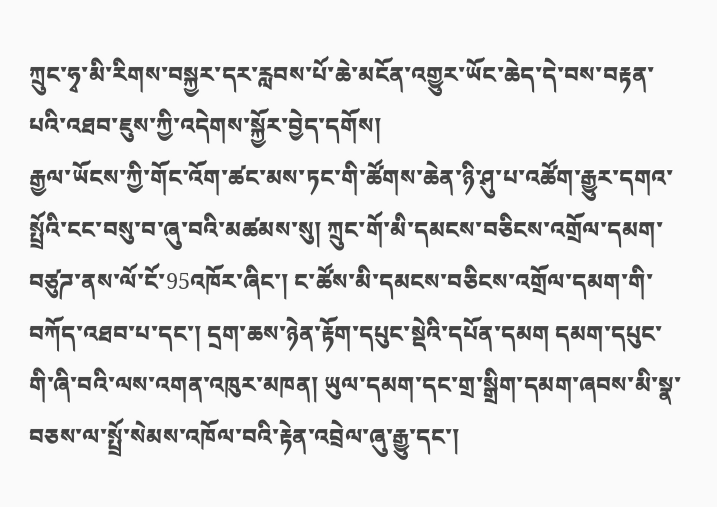ཀྲུང་ཧྭ་མི་རིགས་བསྐྱར་དར་རླབས་པོ་ཆེ་མངོན་འགྱུར་ཡོང་ཆེད་དེ་བས་བརྟན་པའི་འཐབ་ཇུས་ཀྱི་འདེགས་སྐྱོར་བྱེད་དགོས།
རྒྱལ་ཡོངས་ཀྱི་གོང་འོག་ཚང་མས་ཏང་གི་ཚོགས་ཆེན་ཉི་ཤུ་པ་འཚོག་རྒྱུར་དགའ་སྤྲོའི་ངང་བསུ་བ་ཞུ་བའི་མཚམས་སུ། ཀྲུང་གོ་མི་དམངས་བཅིངས་འགྲོལ་དམག་བཙུཌ་ནས་ལོ་ངོ་95འཁོར་ཞིང་། ང་ཚོས་མི་དམངས་བཅིངས་འགྲོལ་དམག་གི་བཀོད་འཐབ་པ་དང་། དྲག་ཆས་ཉེན་རྟོག་དཔུང་སྡེའི་དཔོན་དམག དམག་དཔུང་གི་ཞི་བའི་ལས་འགན་འཁུར་མཁན། ཡུལ་དམག་དང་གྲ་སྒྲིག་དམག་ཞབས་མི་སྣ་བཅས་ལ་སྤྲོ་སེམས་འཁོལ་བའི་རྟེན་འབྲེལ་ཞུ་རྒྱུ་དང་།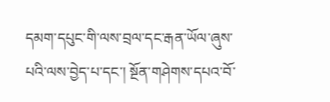དམག་དཔུང་གི་ལས་བྲལ་དང་རྒན་ཡོལ་ཞུས་པའི་ལས་བྱེད་པ་དང་། སྔོན་གཤེགས་དཔའ་བོ་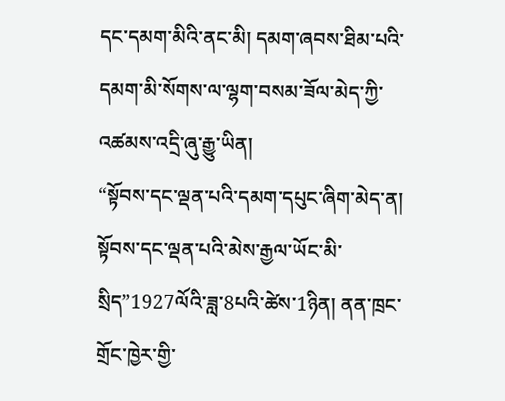དང་དམག་མིའི་ནང་མི། དམག་ཞབས་ཐིམ་པའི་དམག་མི་སོགས་ལ་ལྷག་བསམ་ཟོལ་མེད་ཀྱི་འཚམས་འདྲི་ཞུ་རྒྱུ་ཡིན།
“སྟོབས་དང་ལྡན་པའི་དམག་དཔུང་ཞིག་མེད་ན། སྟོབས་དང་ལྡན་པའི་མེས་རྒྱལ་ཡོང་མི་སྲིད”1927ལོའི་ཟླ་8པའི་ཚེས་1ཉིན། ནན་ཁྲང་གྲོང་ཁྱེར་གྱི་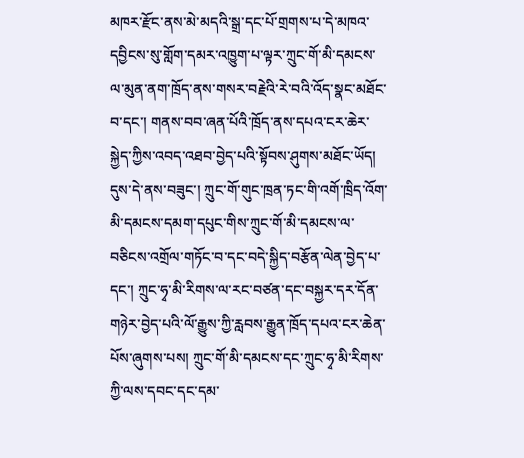མཁར་རྫོང་ནས་མེ་མདའི་སྒྲ་དང་པོ་གྲགས་པ་དེ་མཁའ་དབྱིངས་སུ་གློག་དམར་འཁྱུག་པ་ལྟར་ཀྲུང་གོ་མི་དམངས་ལ་མུན་ནག་ཁྲོད་ནས་གསར་བརྗེའི་རེ་བའི་འོད་སྣང་མཐོང་བ་དང་། གནས་བབ་ཞན་པོའི་ཁྲོད་ནས་དཔའ་ངར་ཆེར་སྐྱེད་ཀྱིས་འབད་འཐབ་བྱེད་པའི་སྟོབས་ཤུགས་མཐོང་ཡོད། དུས་དེ་ནས་བཟུང་། ཀྲུང་གོ་གུང་ཁྲན་ཏང་གི་འགོ་ཁྲིད་འོག་མི་དམངས་དམག་དཔུང་གིས་ཀྲུང་གོ་མི་དམངས་ལ་བཅིངས་འགྲོལ་གཏོང་བ་དང་བདེ་སྐྱིད་བརྩོན་ལེན་བྱེད་པ་དང་། ཀྲུང་ཧྭ་མི་རིགས་ལ་རང་བཙན་དང་བསྐྱར་དར་དོན་གཉེར་བྱེད་པའི་ལོ་རྒྱུས་ཀྱི་རླབས་རྒྱུན་ཁྲོད་དཔའ་ངར་ཆེན་པོས་ཞུགས་པས། ཀྲུང་གོ་མི་དམངས་དང་ཀྲུང་ཧྭ་མི་རིགས་ཀྱི་ལས་དབང་དང་དམ་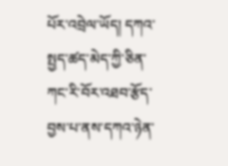པོར་འབྲེལ་ཡོད། དཀའ་སྤྱད་ཚད་མེད་ཀྱི་ཅིན་ཀང་རི་བོར་འཐབ་རྩོད་བྱས་པ་ནས་དཀའ་ཉེན་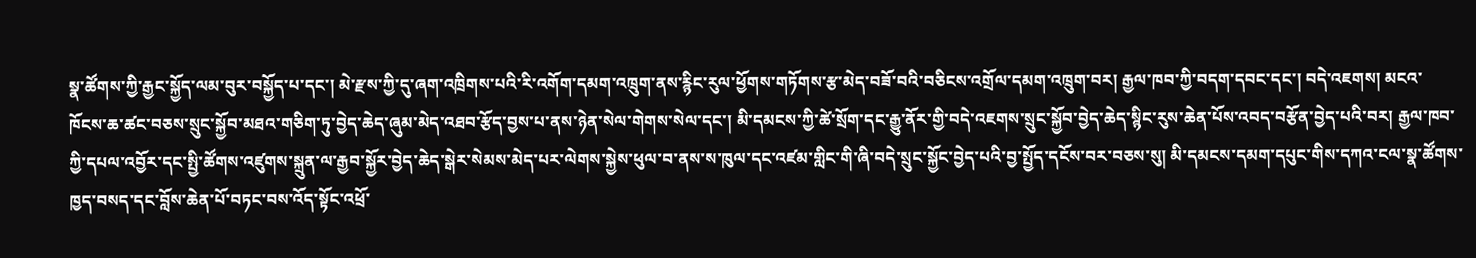སྣ་ཚོགས་ཀྱི་རྒྱང་སྐྱོད་ལམ་བུར་བསྐྱོད་པ་དང་། མེ་རྫས་ཀྱི་དུ་ཞག་འཁྲིགས་པའི་རི་འགོག་དམག་འཁྲུག་ནས་རྙིང་རུལ་ཕྱོགས་གཏོགས་རྩ་མེད་བཟོ་བའི་བཅིངས་འགྲོལ་དམག་འཁྲུག་བར། རྒྱལ་ཁབ་ཀྱི་བདག་དབང་དང་། བདེ་འཇགས། མངའ་ཁོངས་ཆ་ཚང་བཅས་སྲུང་སྐྱོབ་མཐའ་གཅིག་ཏུ་བྱེད་ཆེད་ཞུམ་མེད་འཐབ་རྩོད་བྱས་པ་ནས་ཉེན་སེལ་གེགས་སེལ་དང་། མི་དམངས་ཀྱི་ཚེ་སྲོག་དང་རྒྱུ་ནོར་གྱི་བདེ་འཇགས་སྲུང་སྐྱོབ་བྱེད་ཆེད་སྙིང་རུས་ཆེན་པོས་འབད་བརྩོན་བྱེད་པའི་བར། རྒྱལ་ཁབ་ཀྱི་དཔལ་འབྱོར་དང་སྤྱི་ཚོགས་འཛུགས་སྐྲུན་ལ་རྒྱབ་སྐྱོར་བྱེད་ཆེད་སྒེར་སེམས་མེད་པར་ལེགས་སྐྱེས་ཕུལ་བ་ནས་ས་ཁུལ་དང་འཛམ་གླིང་གི་ཞི་བདེ་སྲུང་སྐྱོང་བྱེད་པའི་བྱ་སྤྱོད་དངོས་བར་བཅས་སུ། མི་དམངས་དམག་དཔུང་གིས་དཀའ་ངལ་སྣ་ཚོགས་ཁྱད་བསད་དང་བློས་ཆེན་པོ་བཏང་བས་འོད་སྟོང་འཕྲོ་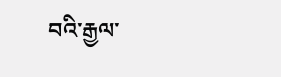བའི་རྒྱལ་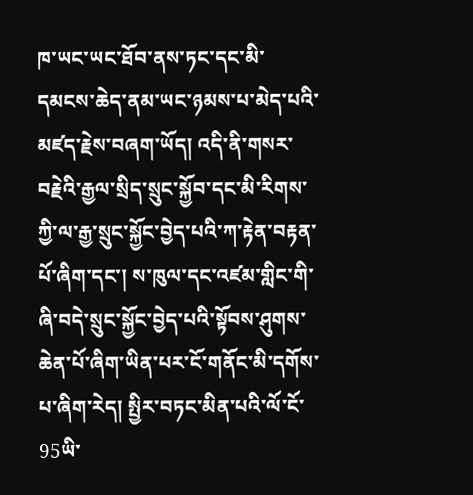ཁ་ཡང་ཡང་ཐོབ་ནས་ཏང་དང་མི་དམངས་ཆེད་ནམ་ཡང་ཉམས་པ་མེད་པའི་མཛད་རྗེས་བཞག་ཡོད། འདི་ནི་གསར་བརྗེའི་རྒྱལ་སྲིད་སྲུང་སྐྱོབ་དང་མི་རིགས་ཀྱི་ལ་རྒྱ་སྲུང་སྐྱོང་བྱེད་པའི་ཀ་རྟེན་བརྟན་པོ་ཞིག་དང་། ས་ཁུལ་དང་འཛམ་གླིང་གི་ཞི་བདེ་སྲུང་སྐྱོང་བྱེད་པའི་སྟོབས་ཤུགས་ཆེན་པོ་ཞིག་ཡིན་པར་ངོ་གནོང་མི་དགོས་པ་ཞིག་རེད། སྤྱིར་བཏང་མིན་པའི་ལོ་ངོ་95ཡི་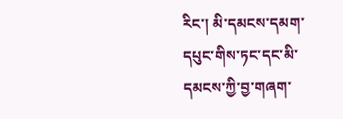རིང་། མི་དམངས་དམག་དཔུང་གིས་ཏང་དང་མི་དམངས་ཀྱི་བྱ་གཞག་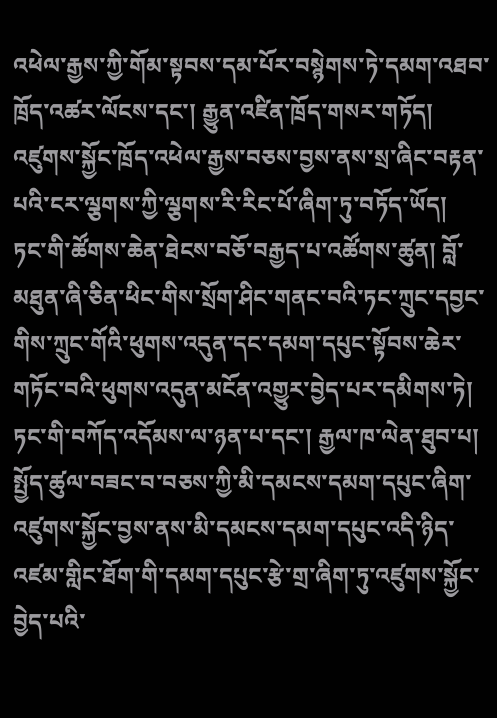འཕེལ་རྒྱས་ཀྱི་གོམ་སྟབས་དམ་པོར་བསྙེགས་ཏེ་དམག་འཐབ་ཁྲོད་འཚར་ལོངས་དང་། རྒྱུན་འཛིན་ཁྲོད་གསར་གཏོད། འཛུགས་སྐྱོང་ཁྲོད་འཕེལ་རྒྱས་བཅས་བྱས་ནས་སྲ་ཞིང་བརྟན་པའི་ངར་ལྕགས་ཀྱི་ལྕགས་རི་རིང་པོ་ཞིག་ཏུ་བཏོད་ཡོད།
ཏང་གི་ཚོགས་ཆེན་ཐེངས་བཅོ་བརྒྱད་པ་འཚོགས་ཚུན། བློ་མཐུན་ཞི་ཅིན་ཕིང་གིས་སྲོག་ཤིང་གནང་བའི་ཏང་ཀྲུང་དབྱང་གིས་ཀྲུང་གོའི་ཕུགས་འདུན་དང་དམག་དཔུང་སྟོབས་ཆེར་གཏོང་བའི་ཕུགས་འདུན་མངོན་འགྱུར་བྱེད་པར་དམིགས་ཏེ། ཏང་གི་བཀོད་འདོམས་ལ་ཉན་པ་དང་། རྒྱལ་ཁ་ལེན་ཐུབ་པ། སྤྱོད་ཚུལ་བཟང་བ་བཅས་ཀྱི་མི་དམངས་དམག་དཔུང་ཞིག་འཛུགས་སྐྱོང་བྱས་ནས་མི་དམངས་དམག་དཔུང་འདི་ཉིད་འཛམ་གླིང་ཐོག་གི་དམག་དཔུང་རྩེ་གྲ་ཞིག་ཏུ་འཛུགས་སྐྱོང་བྱེད་པའི་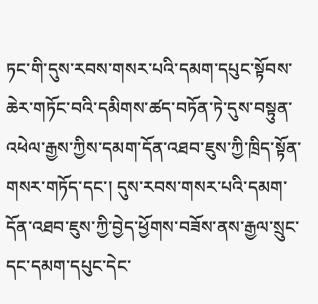ཏང་གི་དུས་རབས་གསར་པའི་དམག་དཔུང་སྟོབས་ཆེར་གཏོང་བའི་དམིགས་ཚད་བཏོན་ཏེ་དུས་བསྟུན་འཕེལ་རྒྱས་ཀྱིས་དམག་དོན་འཐབ་ཇུས་ཀྱི་ཁྲིད་སྟོན་གསར་གཏོད་དང་། དུས་རབས་གསར་པའི་དམག་དོན་འཐབ་ཇུས་ཀྱི་བྱེད་ཕྱོགས་བཟོས་ནས་རྒྱལ་སྲུང་དང་དམག་དཔུང་དེང་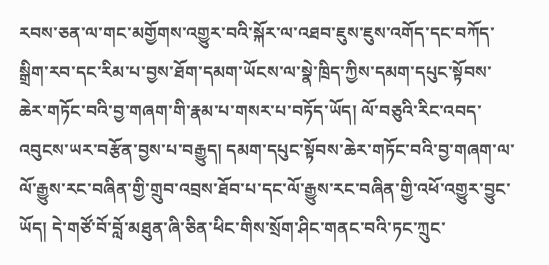རབས་ཅན་ལ་གང་མགྱོགས་འགྱུར་བའི་སྐོར་ལ་འཐབ་ཇུས་ཇུས་འགོད་དང་བཀོད་སྒྲིག་རབ་དང་རིམ་པ་བྱས་ཐོག་དམག་ཡོངས་ལ་སྣེ་ཁྲིད་ཀྱིས་དམག་དཔུང་སྟོབས་ཆེར་གཏོང་བའི་བྱ་གཞག་གི་རྣམ་པ་གསར་པ་བཏོད་ཡོད། ལོ་བཅུའི་རིང་འབད་འབུངས་ཡར་བརྩོན་བྱས་པ་བརྒྱུད། དམག་དཔུང་སྟོབས་ཆེར་གཏོང་བའི་བྱ་གཞག་ལ་ལོ་རྒྱུས་རང་བཞིན་གྱི་གྲུབ་འབྲས་ཐོབ་པ་དང་ལོ་རྒྱུས་རང་བཞིན་གྱི་འཕོ་འགྱུར་བྱུང་ཡོད། དེ་གཙོ་བོ་བློ་མཐུན་ཞི་ཅིན་ཕིང་གིས་སྲོག་ཤིང་གནང་བའི་ཏང་ཀྲུང་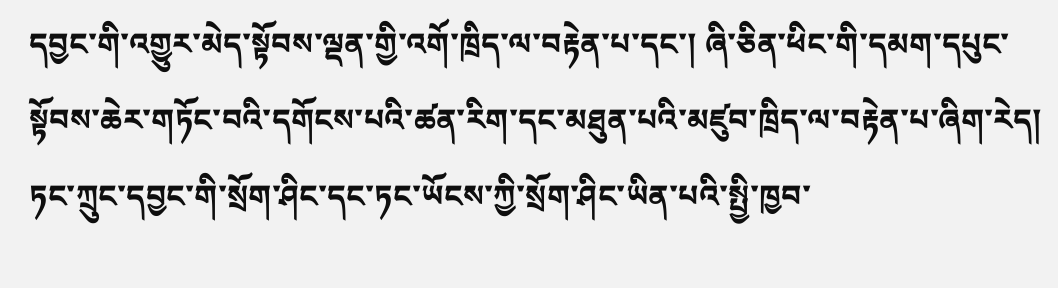དབྱང་གི་འགྱུར་མེད་སྟོབས་ལྡན་གྱི་འགོ་ཁྲིད་ལ་བརྟེན་པ་དང་། ཞི་ཅིན་ཕིང་གི་དམག་དཔུང་སྟོབས་ཆེར་གཏོང་བའི་དགོངས་པའི་ཚན་རིག་དང་མཐུན་པའི་མཛུབ་ཁྲིད་ལ་བརྟེན་པ་ཞིག་རེད། ཏང་ཀྲུང་དབྱང་གི་སྲོག་ཤིང་དང་ཏང་ཡོངས་ཀྱི་སྲོག་ཤིང་ཡིན་པའི་སྤྱི་ཁྱབ་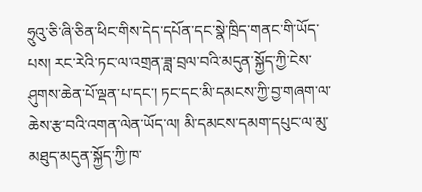ཧྲུའུ་ཅི་ཞི་ཅིན་ཕིང་གིས་དེད་དཔོན་དང་སྣེ་ཁྲིད་གནང་གི་ཡོད་པས། རང་རེའི་ཏང་ལ་འགྲན་ཟླ་བྲལ་བའི་མདུན་སྐྱོད་ཀྱི་ངེས་ཤུགས་ཆེན་པོ་ལྡན་པ་དང་། ཏང་དང་མི་དམངས་ཀྱི་བྱ་གཞག་ལ་ཆེས་རྩ་བའི་འགན་ལེན་ཡོད་ལ། མི་དམངས་དམག་དཔུང་ལ་མུ་མཐུད་མདུན་སྐྱོད་ཀྱི་ཁ་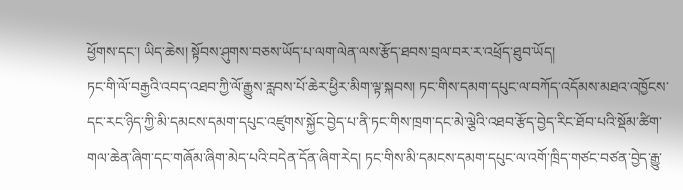ཕྱོགས་དང་། ཡིད་ཆེས། སྟོབས་ཤུགས་བཅས་ཡོད་པ་ལག་ལེན་ལས་རྩོད་ཐབས་བྲལ་བར་ར་འཕྲོད་ཐུབ་ཡོད།
ཏང་གི་ལོ་བརྒྱའི་འབད་འཐབ་ཀྱི་ལོ་རྒྱུས་རླབས་པོ་ཆེར་ཕྱིར་མིག་ལྟ་སྐབས། ཏང་གིས་དམག་དཔུང་ལ་བཀོད་འདོམས་མཐའ་འཁྱོངས་དང་རང་ཉིད་ཀྱི་མི་དམངས་དམག་དཔུང་འཛུགས་སྐྱོང་བྱེད་པ་ནི་ཏང་གིས་ཁྲག་དང་མེ་ལྕེའི་འཐབ་རྩོད་བྱེད་རིང་ཐོབ་པའི་སྡོམ་ཚིག་གལ་ཆེན་ཞིག་དང་གཞོམ་ཞིག་མེད་པའི་བདེན་དོན་ཞིག་རེད། ཏང་གིས་མི་དམངས་དམག་དཔུང་ལ་འགོ་ཁྲིད་གཙང་བཙན་བྱེད་རྒྱུ་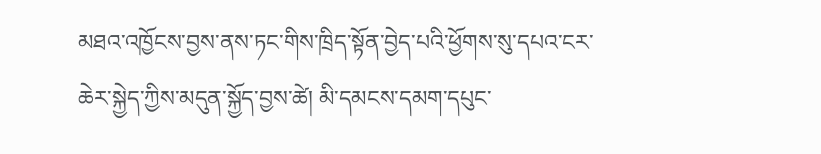མཐའ་འཁྱོངས་བྱས་ནས་ཏང་གིས་ཁྲིད་སྟོན་བྱེད་པའི་ཕྱོགས་སུ་དཔའ་ངར་ཆེར་སྐྱེད་ཀྱིས་མདུན་སྐྱོད་བྱས་ཚེ། མི་དམངས་དམག་དཔུང་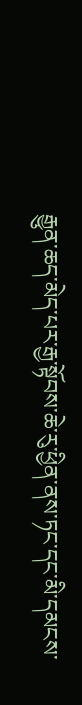རྒྱུན་ཆད་མེད་པར་རྒྱ་སྟོབས་ཆེ་རུ་ཕྱིན་ནས་ཏང་དང་མི་དམངས་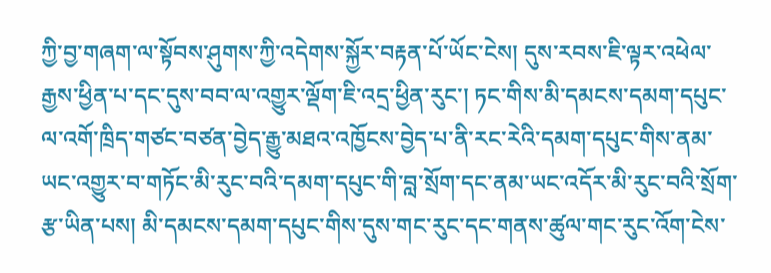ཀྱི་བྱ་གཞག་ལ་སྟོབས་ཤུགས་ཀྱི་འདེགས་སྐྱོར་བརྟན་པོ་ཡོང་ངེས། དུས་རབས་ཇི་ལྟར་འཕེལ་རྒྱས་ཕྱིན་པ་དང་དུས་བབ་ལ་འགྱུར་ལྡོག་ཇི་འདྲ་ཕྱིན་རུང་། ཏང་གིས་མི་དམངས་དམག་དཔུང་ལ་འགོ་ཁྲིད་གཙང་བཙན་བྱེད་རྒྱུ་མཐའ་འཁྱོངས་བྱེད་པ་ནི་རང་རེའི་དམག་དཔུང་གིས་ནམ་ཡང་འགྱུར་བ་གཏོང་མི་རུང་བའི་དམག་དཔུང་གི་བླ་སྲོག་དང་ནམ་ཡང་འདོར་མི་རུང་བའི་སྲོག་རྩ་ཡིན་པས། མི་དམངས་དམག་དཔུང་གིས་དུས་གང་རུང་དང་གནས་ཚུལ་གང་རུང་འོག་ངེས་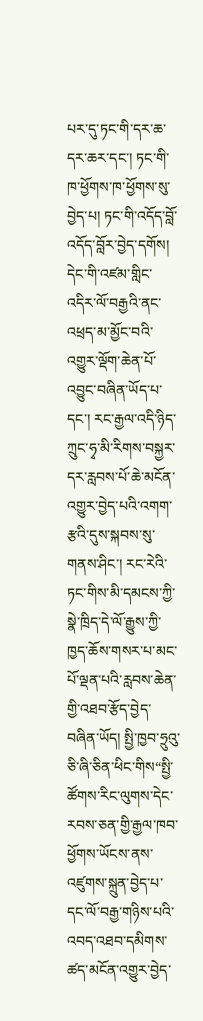པར་དུ་ཏང་གི་དར་ཆ་དར་ཆར་དང་། ཏང་གི་ཁ་ཕྱོགས་ཁ་ཕྱོགས་སུ་བྱེད་པ། ཏང་གི་འདོད་བློ་འདོད་བློར་བྱེད་དགོས།
དེང་གི་འཛམ་གླིང་འདིར་ལོ་བརྒྱའི་ནང་འཕྲད་མ་མྱོང་བའི་འགྱུར་ལྡོག་ཆེན་པོ་འབྱུང་བཞིན་ཡོད་པ་དང་། རང་རྒྱལ་འདི་ཉིད་ཀྲུང་ཧྭ་མི་རིགས་བསྐྱར་དར་རླབས་པོ་ཆེ་མངོན་འགྱུར་བྱེད་པའི་འགག་རྩའི་དུས་སྐབས་སུ་གནས་ཤིང་། རང་རེའི་ཏང་གིས་མི་དམངས་ཀྱི་སྣེ་ཁྲིད་དེ་ལོ་རྒྱུས་ཀྱི་ཁྱད་ཆོས་གསར་པ་མང་པོ་ལྡན་པའི་རླབས་ཆེན་གྱི་འཐབ་རྩོད་བྱེད་བཞིན་ཡོད། སྤྱི་ཁྱབ་ཧྲུའུ་ཅི་ཞི་ཅིན་ཕིང་གིས“སྤྱི་ཚོགས་རིང་ལུགས་དེང་རབས་ཅན་གྱི་རྒྱལ་ཁབ་ཕྱོགས་ཡོངས་ནས་འཛུགས་སྐྲུན་བྱེད་པ་དང་ལོ་བརྒྱ་གཉིས་པའི་འབད་འཐབ་དམིགས་ཚད་མངོན་འགྱུར་བྱེད་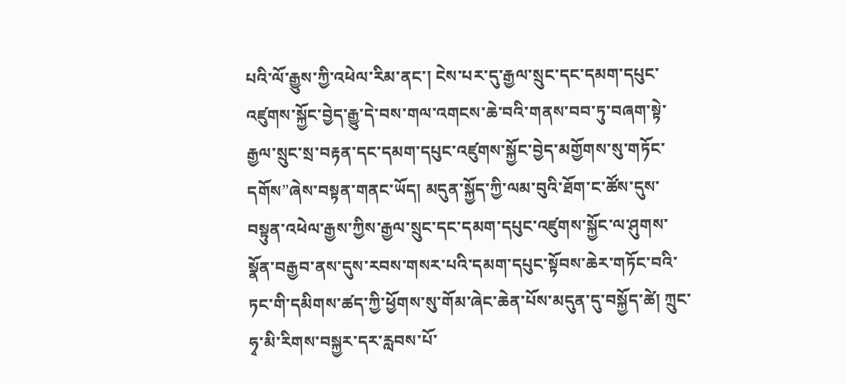པའི་ལོ་རྒྱུས་ཀྱི་འཕེལ་རིམ་ནང་། ངེས་པར་དུ་རྒྱལ་སྲུང་དང་དམག་དཔུང་འཛུགས་སྐྱོང་བྱེད་རྒྱུ་དེ་བས་གལ་འགངས་ཆེ་བའི་གནས་བབ་ཏུ་བཞག་སྟེ་རྒྱལ་སྲུང་སྲ་བརྟན་དང་དམག་དཔུང་འཛུགས་སྐྱོང་བྱེད་མགྱོགས་སུ་གཏོང་དགོས”ཞེས་བསྟན་གནང་ཡོད། མདུན་སྐྱོད་ཀྱི་ལམ་བུའི་ཐོག་ང་ཚོས་དུས་བསྟུན་འཕེལ་རྒྱས་ཀྱིས་རྒྱལ་སྲུང་དང་དམག་དཔུང་འཛུགས་སྐྱོང་ལ་ཤུགས་སྣོན་བརྒྱབ་ནས་དུས་རབས་གསར་པའི་དམག་དཔུང་སྟོབས་ཆེར་གཏོང་བའི་ཏང་གི་དམིགས་ཚད་ཀྱི་ཕྱོགས་སུ་གོམ་ཞེང་ཆེན་པོས་མདུན་དུ་བསྐྱོད་ཚེ། ཀྲུང་ཧྭ་མི་རིགས་བསྐྱར་དར་རླབས་པོ་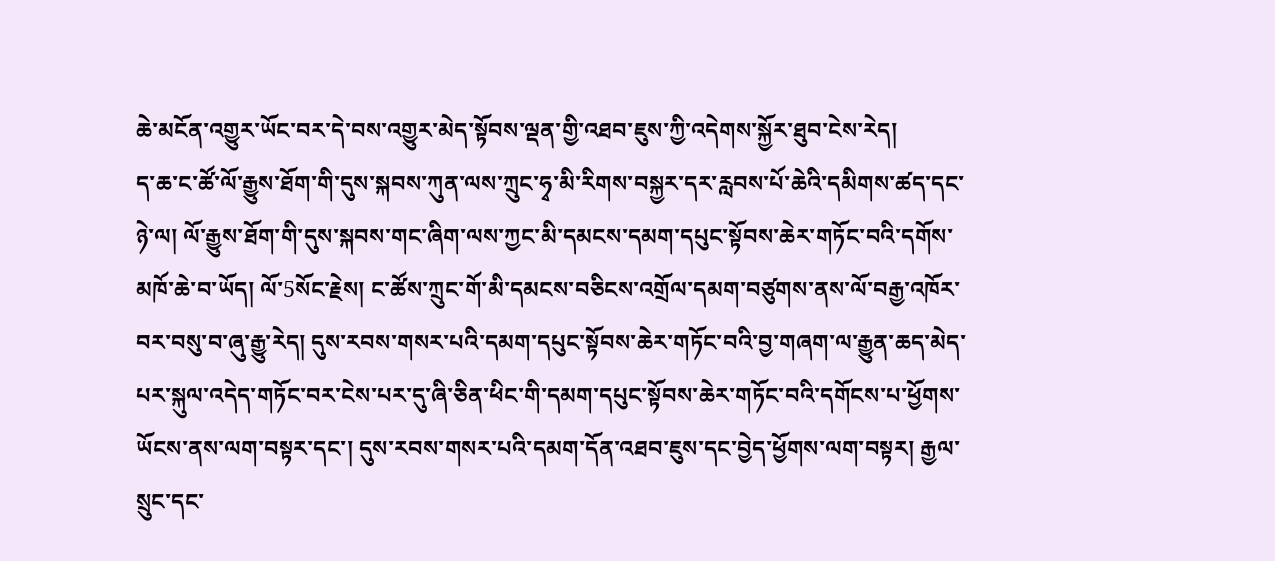ཆེ་མངོན་འགྱུར་ཡོང་བར་དེ་བས་འགྱུར་མེད་སྟོབས་ལྡན་གྱི་འཐབ་ཇུས་ཀྱི་འདེགས་སྐྱོར་ཐུབ་ངེས་རེད།
ད་ཆ་ང་ཚོ་ལོ་རྒྱུས་ཐོག་གི་དུས་སྐབས་ཀུན་ལས་ཀྲུང་ཧྭ་མི་རིགས་བསྐྱར་དར་རླབས་པོ་ཆེའི་དམིགས་ཚད་དང་ཉེ་ལ། ལོ་རྒྱུས་ཐོག་གི་དུས་སྐབས་གང་ཞིག་ལས་ཀྱང་མི་དམངས་དམག་དཔུང་སྟོབས་ཆེར་གཏོང་བའི་དགོས་མཁོ་ཆེ་བ་ཡོད། ལོ་5སོང་རྗེས། ང་ཚོས་ཀྲུང་གོ་མི་དམངས་བཅིངས་འགྲོལ་དམག་བཙུགས་ནས་ལོ་བརྒྱ་འཁོར་བར་བསུ་བ་ཞུ་རྒྱུ་རེད། དུས་རབས་གསར་པའི་དམག་དཔུང་སྟོབས་ཆེར་གཏོང་བའི་བྱ་གཞག་ལ་རྒྱུན་ཆད་མེད་པར་སྐུལ་འདེད་གཏོང་བར་ངེས་པར་དུ་ཞི་ཅིན་ཕིང་གི་དམག་དཔུང་སྟོབས་ཆེར་གཏོང་བའི་དགོངས་པ་ཕྱོགས་ཡོངས་ནས་ལག་བསྟར་དང་། དུས་རབས་གསར་པའི་དམག་དོན་འཐབ་ཇུས་དང་བྱེད་ཕྱོགས་ལག་བསྟར། རྒྱལ་སྲུང་དང་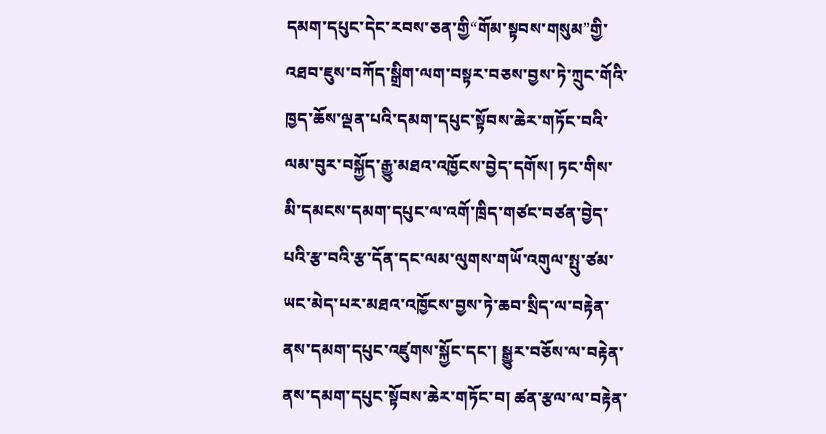དམག་དཔུང་དེང་རབས་ཅན་གྱི“གོམ་སྟབས་གསུམ”གྱི་འཐབ་ཇུས་བཀོད་སྒྲིག་ལག་བསྟར་བཅས་བྱས་ཏེ་ཀྲུང་གོའི་ཁྱད་ཆོས་ལྡན་པའི་དམག་དཔུང་སྟོབས་ཆེར་གཏོང་བའི་ལམ་བུར་བསྐྱོད་རྒྱུ་མཐའ་འཁྱོངས་བྱེད་དགོས། ཏང་གིས་མི་དམངས་དམག་དཔུང་ལ་འགོ་ཁྲིད་གཙང་བཙན་བྱེད་པའི་རྩ་བའི་རྩ་དོན་དང་ལམ་ལུགས་གཡོ་འགུལ་སྤུ་ཙམ་ཡང་མེད་པར་མཐའ་འཁྱོངས་བྱས་ཏེ་ཆབ་སྲིད་ལ་བརྟེན་ནས་དམག་དཔུང་འཛུགས་སྐྱོང་དང་། སྒྱུར་བཅོས་ལ་བརྟེན་ནས་དམག་དཔུང་སྟོབས་ཆེར་གཏོང་བ། ཚན་རྩལ་ལ་བརྟེན་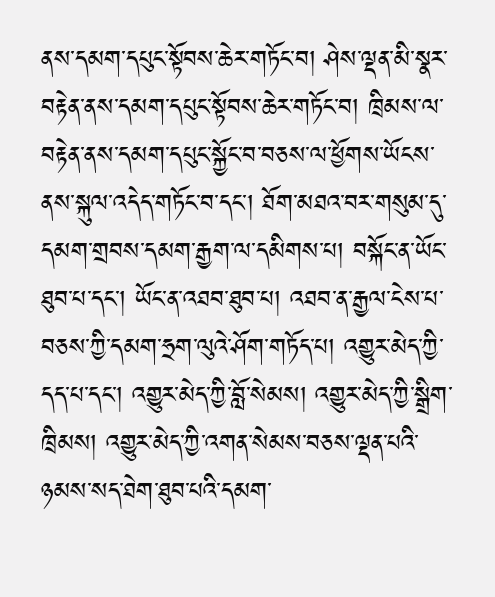ནས་དམག་དཔུང་སྟོབས་ཆེར་གཏོང་བ། ཤེས་ལྡན་མི་སྣར་བརྟེན་ནས་དམག་དཔུང་སྟོབས་ཆེར་གཏོང་བ། ཁྲིམས་ལ་བརྟེན་ནས་དམག་དཔུང་སྐྱོང་བ་བཅས་ལ་ཕྱོགས་ཡོངས་ནས་སྐུལ་འདེད་གཏོང་བ་དང་། ཐོག་མཐའ་བར་གསུམ་དུ་དམག་གྲབས་དམག་རྒྱག་ལ་དམིགས་པ། བསྐོང་ན་ཡོང་ཐུབ་པ་དང་། ཡོང་ན་འཐབ་ཐུབ་པ། འཐབ་ན་རྒྱལ་ངེས་པ་བཅས་ཀྱི་དམག་ཧྲག་ལུའེ་ཤོག་གཏོད་པ། འགྱུར་མེད་ཀྱི་དད་པ་དང་། འགྱུར་མེད་ཀྱི་བློ་སེམས། འགྱུར་མེད་ཀྱི་སྒྲིག་ཁྲིམས། འགྱུར་མེད་ཀྱི་འགན་སེམས་བཅས་ལྡན་པའི་ཉམས་སད་ཐེག་ཐུབ་པའི་དམག་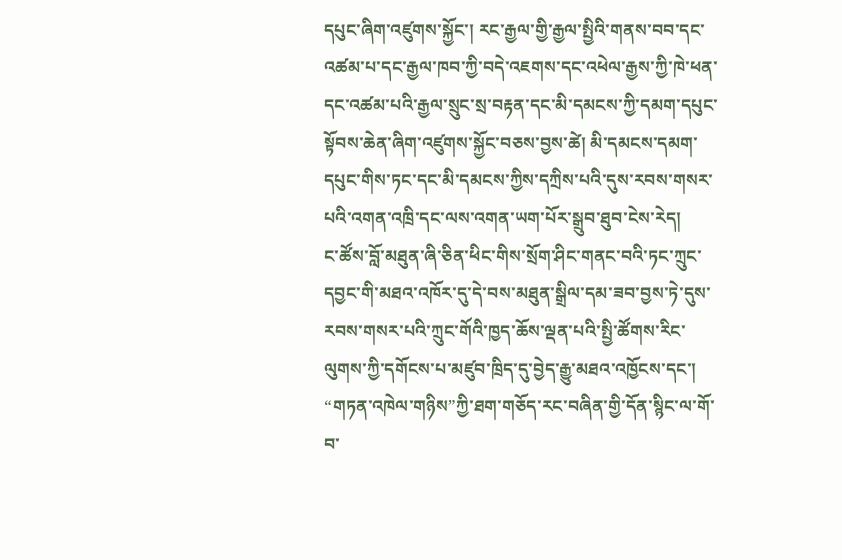དཔུང་ཞིག་འཛུགས་སྐྱོང་། རང་རྒྱལ་གྱི་རྒྱལ་སྤྱིའི་གནས་བབ་དང་འཚམ་པ་དང་རྒྱལ་ཁབ་ཀྱི་བདེ་འཇགས་དང་འཕེལ་རྒྱས་ཀྱི་ཁེ་ཕན་དང་འཚམ་པའི་རྒྱལ་སྲུང་སྲ་བརྟན་དང་མི་དམངས་ཀྱི་དམག་དཔུང་སྟོབས་ཆེན་ཞིག་འཛུགས་སྐྱོང་བཅས་བྱས་ཚེ། མི་དམངས་དམག་དཔུང་གིས་ཏང་དང་མི་དམངས་ཀྱིས་དཀྲིས་པའི་དུས་རབས་གསར་པའི་འགན་འཁྲི་དང་ལས་འགན་ཡག་པོར་སྒྲུབ་ཐུབ་ངེས་རེད།
ང་ཚོས་བློ་མཐུན་ཞི་ཅིན་ཕིང་གིས་སྲོག་ཤིང་གནང་བའི་ཏང་ཀྲུང་དབྱང་གི་མཐའ་འཁོར་དུ་དེ་བས་མཐུན་སྒྲིལ་དམ་ཟབ་བྱས་ཏེ་དུས་རབས་གསར་པའི་ཀྲུང་གོའི་ཁྱད་ཆོས་ལྡན་པའི་སྤྱི་ཚོགས་རིང་ལུགས་ཀྱི་དགོངས་པ་མཛུབ་ཁྲིད་དུ་བྱེད་རྒྱུ་མཐའ་འཁྱོངས་དང་། “གཏན་འཁེལ་གཉིས”ཀྱི་ཐག་གཅོད་རང་བཞིན་གྱི་དོན་སྙིང་ལ་གོ་བ་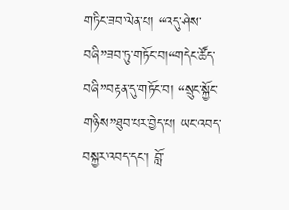གཏིང་ཟབ་ལེན་པ། “འདུ་ཤེས་བཞི”ཟབ་ཏུ་གཏོང་བ།“གདེང་ཚོད་བཞི”བརྟན་དུ་གཏོང་བ། “སྲུང་སྐྱོང་གཉིས”ཐུབ་པར་བྱེད་པ། ཡང་འབད་བསྐྱར་འབད་དང་། བློ་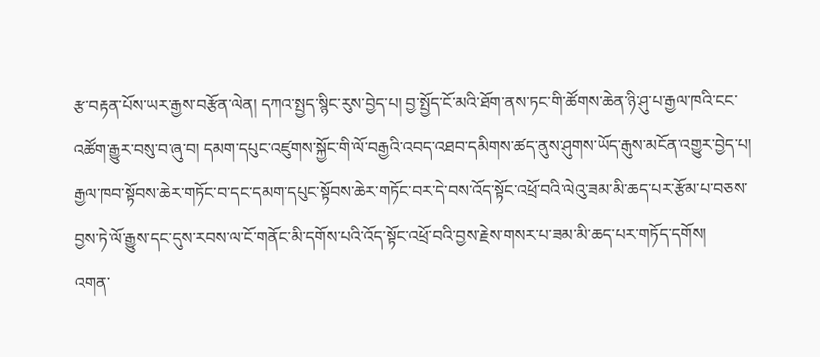རྩ་བརྟན་པོས་ཡར་རྒྱས་བརྩོན་ལེན། དཀའ་སྤྱད་སྙིང་རུས་བྱེད་པ། བྱ་སྤྱོད་ངོ་མའི་ཐོག་ནས་ཏང་གི་ཚོགས་ཆེན་ཉི་ཤུ་པ་རྒྱལ་ཁའི་ངང་འཚོག་རྒྱུར་བསུ་བ་ཞུ་བ། དམག་དཔུང་འཛུགས་སྐྱོང་གི་ལོ་བརྒྱའི་འབད་འཐབ་དམིགས་ཚད་ནུས་ཤུགས་ཡོད་རྒུས་མངོན་འགྱུར་བྱེད་པ། རྒྱལ་ཁབ་སྟོབས་ཆེར་གཏོང་བ་དང་དམག་དཔུང་སྟོབས་ཆེར་གཏོང་བར་དེ་བས་འོད་སྟོང་འཕྲོ་བའི་ལེའུ་ཟམ་མི་ཆད་པར་རྩོམ་པ་བཅས་བྱས་ཏེ་ལོ་རྒྱུས་དང་དུས་རབས་ལ་ངོ་གནོང་མི་དགོས་པའི་འོད་སྟོང་འཕྲོ་བའི་བྱས་རྗེས་གསར་པ་ཟམ་མི་ཆད་པར་གཏོད་དགོས།
འགན་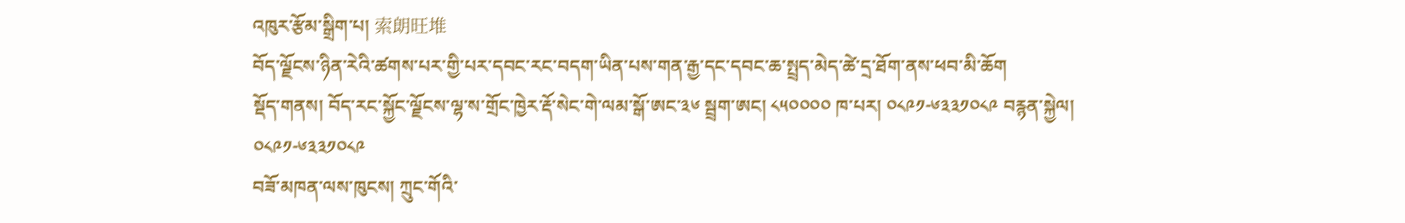འཁུར་རྩོམ་སྒྲིག་པ། 索朗旺堆
བོད་ལྗོངས་ཉིན་རེའི་ཚགས་པར་གྱི་པར་དབང་རང་བདག་ཡིན་པས་གན་རྒྱ་དང་དབང་ཆ་སྤྲད་མེད་ཚེ་དྲ་ཐོག་ནས་ཕབ་མི་ཆོག
སྡོད་གནས། བོད་རང་སྐྱོང་ལྗོངས་ལྷ་ས་གྲོང་ཁྱེར་རྡོ་སེང་གེ་ལམ་སྒོ་ཨང་༣༦ སྦྲག་ཨང། ༨༥༠༠༠༠ ཁ་པར། ༠༨༩༡-༦༣༣༡༠༨༩ བརྙན་སྐྱེལ། ༠༨༩༡-༦༣༣༡༠༨༩
བཟོ་མཁན་ལས་ཁུངས། ཀྲུང་གོའི་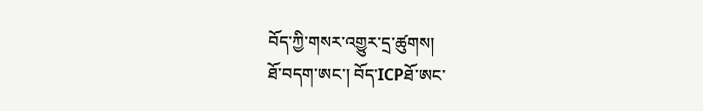བོད་ཀྱི་གསར་འགྱུར་དྲ་ཚུགས།
ཐོ་བདག་ཨང་། བོད་ICPཐོ་ཨང་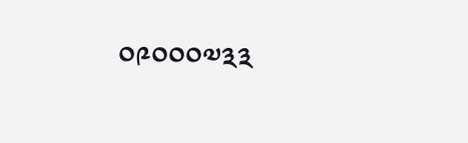༠༩༠༠༠༧༣༣